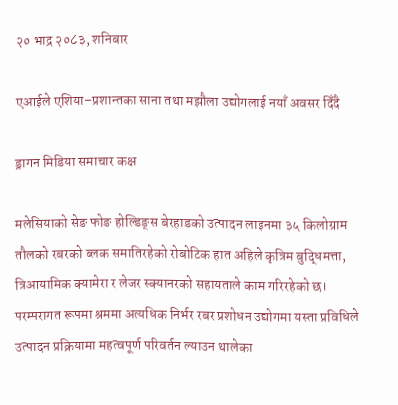२० भाद्र २०८३, शनिबार

एआईले एशिया–प्रशान्तका साना तथा मझौला उद्योगलाई नयाँ अवसर दिँदै

ड्रागन मिडिया समाचार कक्ष

मलेसियाको सेङ फोङ होल्डिङ्स बेरहाडको उत्पादन लाइनमा ३५ किलोग्राम तौलको रबरको ब्लक समातिरहेको रोबोटिक हात अहिले कृत्रिम बुद्धिमत्ता, त्रिआयामिक क्यामेरा र लेजर स्क्यानरको सहायताले काम गरिरहेको छ। परम्परागत रूपमा श्रममा अत्यधिक निर्भर रबर प्रशोधन उद्योगमा यस्ता प्रविधिले उत्पादन प्रक्रियामा महत्वपूर्ण परिवर्तन ल्याउन थालेका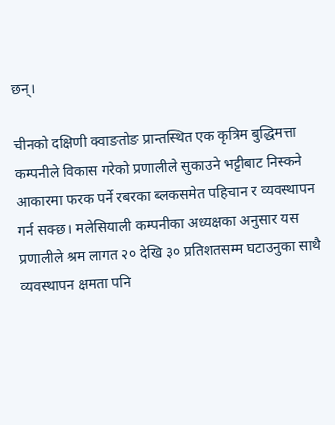छन्।

चीनको दक्षिणी क्वाङतोङ प्रान्तस्थित एक कृत्रिम बुद्धिमत्ता कम्पनीले विकास गरेको प्रणालीले सुकाउने भट्टीबाट निस्कने आकारमा फरक पर्ने रबरका ब्लकसमेत पहिचान र व्यवस्थापन गर्न सक्छ। मलेसियाली कम्पनीका अध्यक्षका अनुसार यस प्रणालीले श्रम लागत २० देखि ३० प्रतिशतसम्म घटाउनुका साथै व्यवस्थापन क्षमता पनि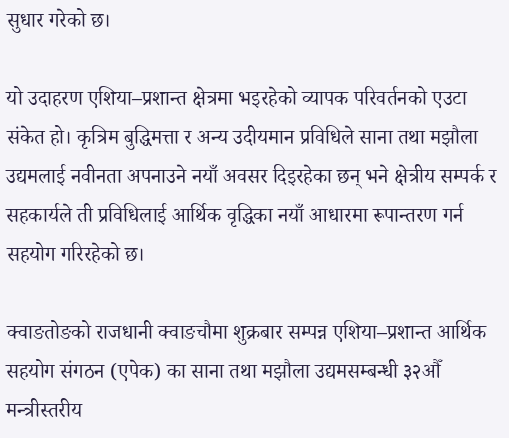सुधार गरेको छ।

यो उदाहरण एशिया–प्रशान्त क्षेत्रमा भइरहेको व्यापक परिवर्तनको एउटा संकेत हो। कृत्रिम बुद्धिमत्ता र अन्य उदीयमान प्रविधिले साना तथा मझौला उद्यमलाई नवीनता अपनाउने नयाँ अवसर दिइरहेका छन् भने क्षेत्रीय सम्पर्क र सहकार्यले ती प्रविधिलाई आर्थिक वृद्धिका नयाँ आधारमा रूपान्तरण गर्न सहयोग गरिरहेको छ।

क्वाङतोङको राजधानी क्वाङचौमा शुक्रबार सम्पन्न एशिया–प्रशान्त आर्थिक सहयोग संगठन (एपेक) का साना तथा मझौला उद्यमसम्बन्धी ३२औँ मन्त्रीस्तरीय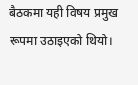बैठकमा यही विषय प्रमुख रूपमा उठाइएको थियो।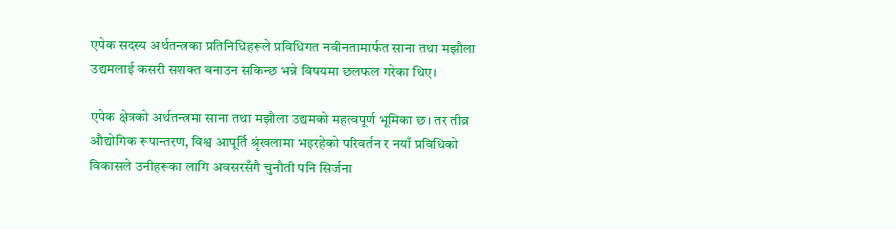एपेक सदस्य अर्थतन्त्रका प्रतिनिधिहरूले प्रविधिगत नवीनतामार्फत साना तथा मझौला उद्यमलाई कसरी सशक्त बनाउन सकिन्छ भन्ने विषयमा छलफल गरेका थिए।

एपेक क्षेत्रको अर्थतन्त्रमा साना तथा मझौला उद्यमको महत्वपूर्ण भूमिका छ। तर तीव्र औद्योगिक रूपान्तरण, विश्व आपूर्ति श्रृंखलामा भइरहेको परिवर्तन र नयाँ प्रविधिको विकासले उनीहरूका लागि अवसरसँगै चुनौती पनि सिर्जना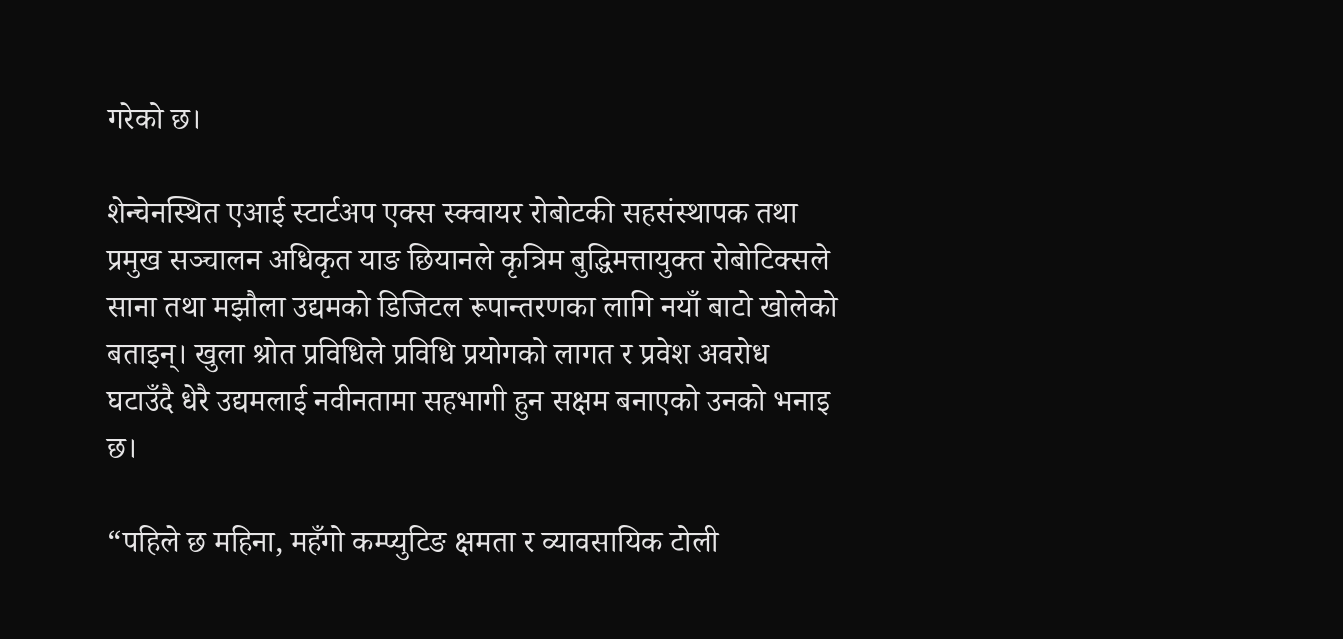गरेको छ।

शेन्चेनस्थित एआई स्टार्टअप एक्स स्क्वायर रोबोटकी सहसंस्थापक तथा प्रमुख सञ्चालन अधिकृत याङ छियानले कृत्रिम बुद्धिमत्तायुक्त रोबोटिक्सले साना तथा मझौला उद्यमको डिजिटल रूपान्तरणका लागि नयाँ बाटो खोलेको बताइन्। खुला श्रोत प्रविधिले प्रविधि प्रयोगको लागत र प्रवेश अवरोध घटाउँदै धेरै उद्यमलाई नवीनतामा सहभागी हुन सक्षम बनाएको उनको भनाइ छ।

“पहिले छ महिना, महँगो कम्प्युटिङ क्षमता र व्यावसायिक टोली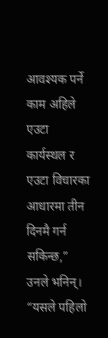आवश्यक पर्ने काम अहिले एउटा कार्यस्थल र एउटा विचारका आधारमा तीन दिनमै गर्न सकिन्छ,” उनले भनिन्। “यसले पहिलो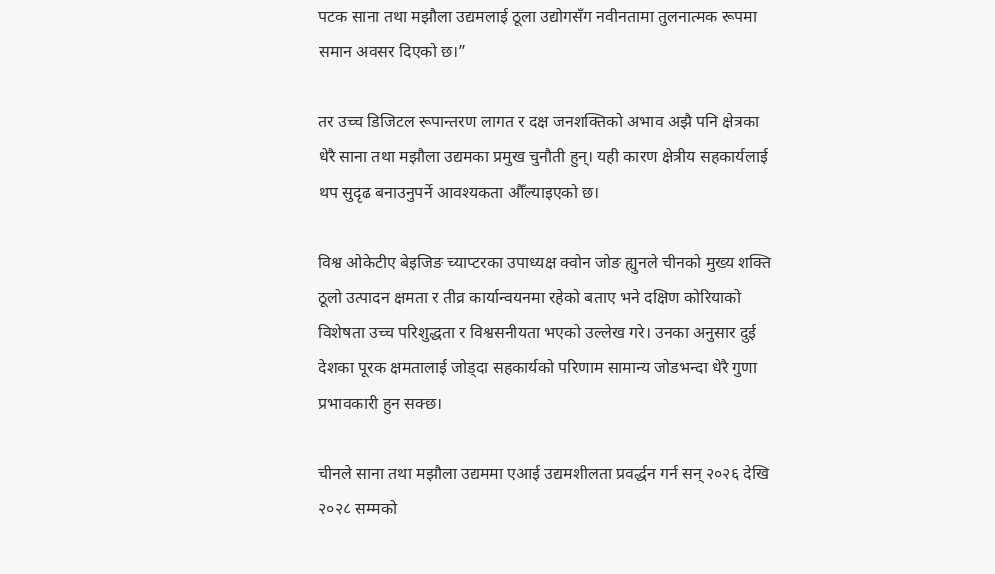पटक साना तथा मझौला उद्यमलाई ठूला उद्योगसँग नवीनतामा तुलनात्मक रूपमा समान अवसर दिएको छ।”

तर उच्च डिजिटल रूपान्तरण लागत र दक्ष जनशक्तिको अभाव अझै पनि क्षेत्रका धेरै साना तथा मझौला उद्यमका प्रमुख चुनौती हुन्। यही कारण क्षेत्रीय सहकार्यलाई थप सुदृढ बनाउनुपर्ने आवश्यकता औँल्याइएको छ।

विश्व ओकेटीए बेइजिङ च्याप्टरका उपाध्यक्ष क्वोन जोङ ह्युनले चीनको मुख्य शक्ति ठूलो उत्पादन क्षमता र तीव्र कार्यान्वयनमा रहेको बताए भने दक्षिण कोरियाको विशेषता उच्च परिशुद्धता र विश्वसनीयता भएको उल्लेख गरे। उनका अनुसार दुई देशका पूरक क्षमतालाई जोड्दा सहकार्यको परिणाम सामान्य जोडभन्दा धेरै गुणा प्रभावकारी हुन सक्छ।

चीनले साना तथा मझौला उद्यममा एआई उद्यमशीलता प्रवर्द्धन गर्न सन् २०२६ देखि २०२८ सम्मको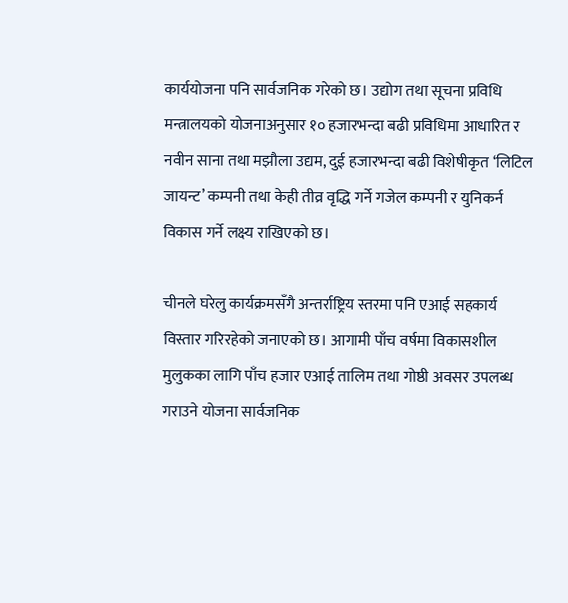कार्ययोजना पनि सार्वजनिक गरेको छ। उद्योग तथा सूचना प्रविधि मन्त्रालयको योजनाअनुसार १० हजारभन्दा बढी प्रविधिमा आधारित र नवीन साना तथा मझौला उद्यम, दुई हजारभन्दा बढी विशेषीकृत ‘लिटिल जायन्ट’ कम्पनी तथा केही तीव्र वृद्धि गर्ने गजेल कम्पनी र युनिकर्न विकास गर्ने लक्ष्य राखिएको छ।

चीनले घरेलु कार्यक्रमसँगै अन्तर्राष्ट्रिय स्तरमा पनि एआई सहकार्य विस्तार गरिरहेको जनाएको छ। आगामी पाँच वर्षमा विकासशील मुलुकका लागि पाँच हजार एआई तालिम तथा गोष्ठी अवसर उपलब्ध गराउने योजना सार्वजनिक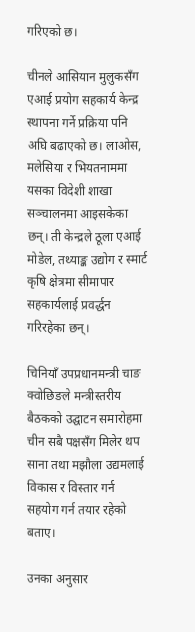गरिएको छ।

चीनले आसियान मुलुकसँग एआई प्रयोग सहकार्य केन्द्र स्थापना गर्ने प्रक्रिया पनि अघि बढाएको छ। लाओस, मलेसिया र भियतनाममा यसका विदेशी शाखा सञ्चालनमा आइसकेका छन्। ती केन्द्रले ठूला एआई मोडेल, तथ्याङ्क उद्योग र स्मार्ट कृषि क्षेत्रमा सीमापार सहकार्यलाई प्रवर्द्धन गरिरहेका छन्।

चिनियाँ उपप्रधानमन्त्री चाङ क्वोछिङले मन्त्रीस्तरीय बैठकको उद्घाटन समारोहमा चीन सबै पक्षसँग मिलेर थप साना तथा मझौला उद्यमलाई विकास र विस्तार गर्न सहयोग गर्न तयार रहेको बताए।

उनका अनुसार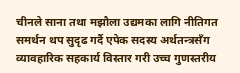चीनले साना तथा मझौला उद्यमका लागि नीतिगत समर्थन थप सुदृढ गर्दै एपेक सदस्य अर्थतन्त्रसँग व्यावहारिक सहकार्य विस्तार गरी उच्च गुणस्तरीय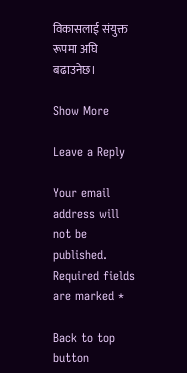विकासलाई संयुक्त रूपमा अघि बढाउनेछ।

Show More

Leave a Reply

Your email address will not be published. Required fields are marked *

Back to top button